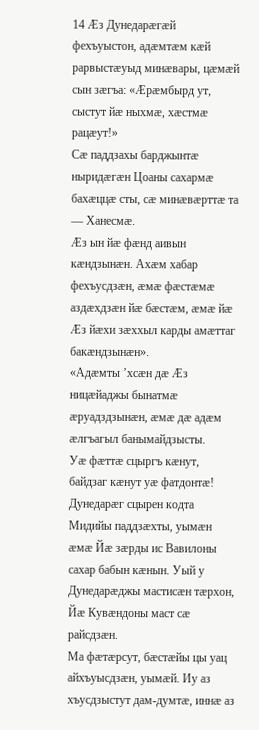14 Ӕз Дунедарӕгӕй фехъуыстон, адӕмтӕм кӕй рарвыстӕуыд минӕвары, цӕмӕй сын зӕгъа: «Ӕрӕмбырд ут, сыстут йӕ ныхмӕ, хӕстмӕ рацӕут!»
Сӕ паддзахы барджынтӕ ныридӕгӕн Цоаны сахармӕ бахӕццӕ сты, сӕ минӕвӕрттӕ та — Ханесмӕ.
Ӕз ын йӕ фӕнд аивын кӕндзынӕн. Ахӕм хабар фехъусдзӕн, ӕмӕ фӕстӕмӕ аздӕхдзӕн йӕ бӕстӕм, ӕмӕ йӕ Ӕз йӕхи зӕххыл карды амӕттаг бакӕндзынӕн».
«Адӕмты ’хсӕн дӕ Ӕз ницӕйаджы бынатмӕ ӕруадздзынӕн, ӕмӕ дӕ адӕм ӕлгъагыл банымайдзысты.
Уӕ фӕттӕ сцыргъ кӕнут, байдзаг кӕнут уӕ фатдонтӕ! Дунедарӕг сцырен кодта Мидийы паддзӕхты, уымӕн ӕмӕ Йӕ зӕрды ис Вавилоны сахар бабын кӕнын. Уый у Дунедарӕджы мастисӕн тӕрхон, Йӕ Кувӕндоны маст сӕ райсдзӕн.
Ма фӕтӕрсут, бӕстӕйы цы уац айхъуысдзӕн, уымӕй. Иу аз хъусдзыстут дам-думтӕ, иннӕ аз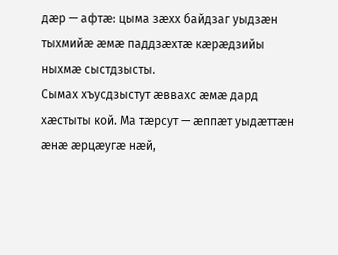дӕр — афтӕ: цыма зӕхх байдзаг уыдзӕн тыхмийӕ ӕмӕ паддзӕхтӕ кӕрӕдзийы ныхмӕ сыстдзысты.
Сымах хъусдзыстут ӕввахс ӕмӕ дард хӕстыты кой. Ма тӕрсут — ӕппӕт уыдӕттӕн ӕнӕ ӕрцӕугӕ нӕй,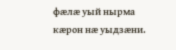фӕлӕ уый нырма кӕрон нӕ уыдзӕни.